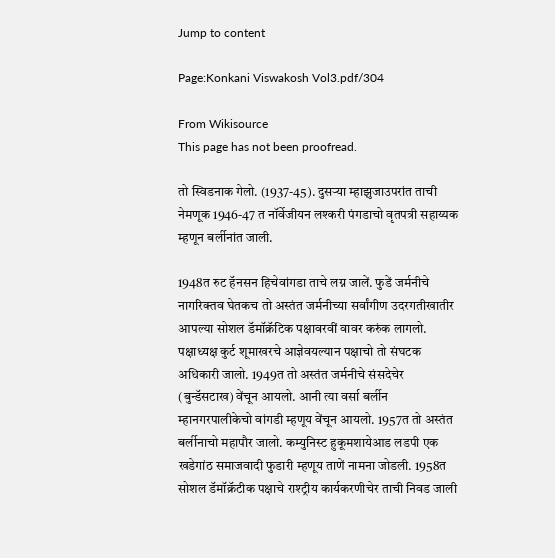Jump to content

Page:Konkani Viswakosh Vol3.pdf/304

From Wikisource
This page has not been proofread.

तो स्विडनाक गेलो. (1937-45). दुसऱ्या म्हाझुजाउपरांत ताची नेमणूक 1946-47 त नॉर्वेजीयन लश्करी पंगडाचो वृतपत्री सहाय्यक म्हणून बर्लीनांत जाली.

1948त रुट हॅनसन हिचेवांगडा ताचे लग्न जालें. फुडें जर्मनीचे नागरिक्तव घेतकच तो अस्तंत जर्मनीच्या सर्वांगीण उदरगतीखातीर आपल्या सोशल डॅमॉक्रॅटिक पक्षावरवीं वावर करुंक लागलो. पक्षाध्यक्ष कुर्ट शूमाखरचे आज्ञेवयल्यान पक्षाचो तो संघटक अधिकारी जालो. 1949त तो अस्तंत जर्मनीचे संसदेचेर (बुन्डॅसटाख) वेंचून आयलो. आनी त्या वर्सा बर्लीन म्हानगरपालीकेचो वांगडी म्हणूय वेंचून आयलो. 1957त तो अस्तंत बर्लीनाचो महापौर जालो. कम्युनिस्ट हुकूमशायेआड लडपी एक खडेगांठ समाजवादी फुडारी म्हणूय ताणें नामना जोडली. 1958त सोशल डॅमॉक्रॅटीक पक्षाचे राश्ट्रीय कार्यकरणीचेर ताची निवड जाली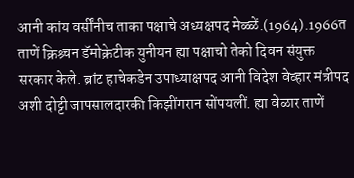आनी कांय वर्सींनीच ताका पक्षाचे अध्यक्षपद मेळ्ळें.(1964).1966त ताणें क्रिश्र्चन डॅमोक्रेटीक युनीयन ह्या पक्षाचो तेको दिवन संयुक्त सरकार केले. ब्रांट हाचेकडेन उपाध्याक्षपद आनी विदेश वेव्हार मंत्रीपद अशी दोट्टी जापसालदारकी किझींगरान सोंपयलीं. ह्या वेळार ताणें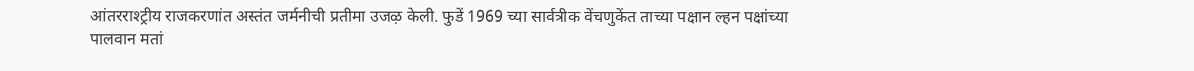आंतरराश्ट्रीय राजकरणांत अस्तंत जर्मनीची प्रतीमा उजऴ केली. फुडें 1969 च्या सार्वत्रीक वेंचणुकेंत ताच्या पक्षान ल्हन पक्षांच्या पालवान मतां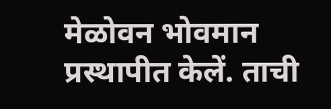मेळोवन भोवमान प्रस्थापीत केलें. ताची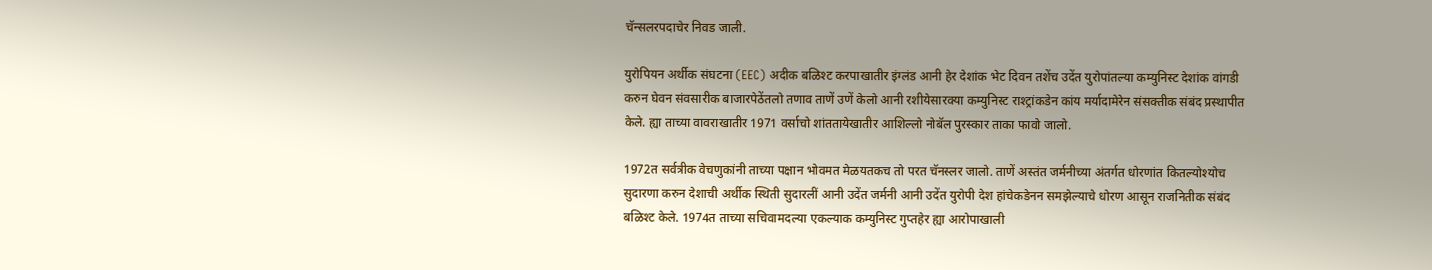चॅन्सलरपदाचेर निवड जाली.

युरोपियन अर्थीक संघटना (EEC) अदीक बळिश्ट करपाखातीर इंग्लंड आनी हेर देशांक भेट दिवन तशेंच उदेंत युरोपांतल्या कम्युनिस्ट देशांक वांगडी करुन घेवन संवसारीक बाजारपेठेंतलो तणाव ताणें उणें केलो आनी रशीयेसारक्या कम्युनिस्ट राश्ट्रांकडेन कांय मर्यादामेरेन संसक्तीक संबंद प्रस्थापीत केले. ह्या ताच्या वावराखातीर 1971 वर्साचो शांततायेखातीर आशिल्लो नोबॅल पुरस्कार ताका फावो जालो.

1972त सर्वत्रीक वेचणुकांनी ताच्या पक्षान भोवमत मेळयतकच तो परत चॅनस्लर जालो. ताणें अस्तंत जर्मनीच्या अंतर्गत धोरणांत कितल्योश्योच सुदारणा करुन देशाची अर्थीक स्थिती सुदारलीं आनी उदेंत जर्मनी आनी उदेंत युरोपी देश हांचेकडेनन समझेल्याचे धोरण आसून राजनितीक संबंद बळिश्ट केले. 1974त ताच्या सचिवामदल्या एकल्याक कम्युनिस्ट गुप्तहेर ह्या आरोपाखाली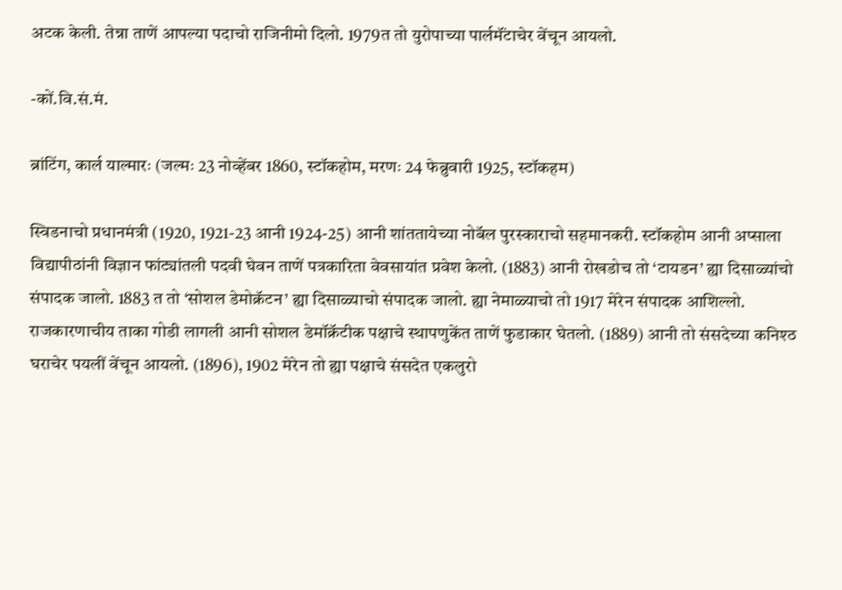अटक केली. तेन्ना ताणें आपल्या पदाचो राजिनीमो दिलो. 1979त तो युरोपाच्या पार्लमॅंटाचेर वेंचून आयलो.

-कों.वि.सं.मं.

ब्रांटिंग, कार्ल याल्मारः (जल्मः 23 नोव्हेंबर 1860, स्टॉकहोम, मरणः 24 फेब्रुवारी 1925, स्टॉकहम)

स्विडनाचो प्रधानमंत्री (1920, 1921-23 आनी 1924-25) आनी शांततायेच्या नोबॅल पुरस्काराचो सहमानकरी. स्टॉकहोम आनी अप्साला विद्यापीठांनी विज्ञान फांट्यांतली पदवी घेवन ताणें पत्रकारिता वेवसायांत प्रवेश केलो. (1883) आनी रोखडोच तो ‘टायडन’ ह्या दिसाळ्यांचो संपादक जालो. 1883 त तो ‘सोशल डेमोक्रॅटन’ ह्या दिसाळ्याचो संपादक जालो. ह्या नेमाळ्याचो तो 1917 मेरेन संपादक आशिल्लो. राजकारणाचीय ताका गोडी लागली आनी सोशल डेमॉक्रॅटीक पक्षाचे स्थापणुकेंत ताणें फुडाकार घेतलो. (1889) आनी तो संसदेच्या कनिश्ठ घराचेर पयलीं वेंचून आयलो. (1896), 1902 मेरेन तो ह्या पक्षाचे संसदेत एकलुरो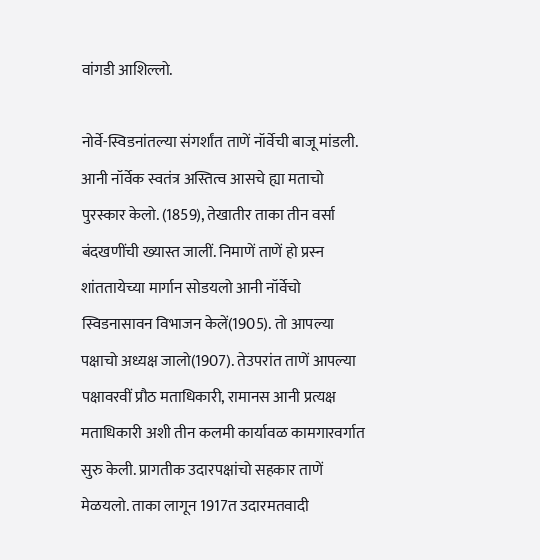वांगडी आशिल्लो.

नोर्वे-स्विडनांतल्या संगर्शांत ताणें नॉर्वेची बाजू मांडली. आनी नॉर्वेक स्वतंत्र अस्तित्व आसचे ह्या मताचो पुरस्कार केलो. (1859), तेखातीर ताका तीन वर्सा बंदखणींची ख्यास्त जालीं. निमाणें ताणें हो प्रस्न शांततायेच्या मार्गान सोडयलो आनी नॉर्वेचो स्विडनासावन विभाजन केलें(1905). तो आपल्या पक्षाचो अध्यक्ष जालो(1907). तेउपरांत ताणें आपल्या पक्षावरवीं प्रौठ मताधिकारी, रामानस आनी प्रत्यक्ष मताधिकारी अशी तीन कलमी कार्यावळ कामगारवर्गात सुरु केली. प्रागतीक उदारपक्षांचो सहकार ताणें मेळयलो. ताका लागून 1917त उदारमतवादी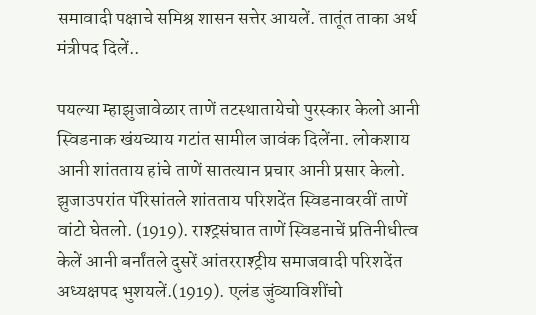समावादी पक्षाचे समिश्र शासन सत्तेर आयलें. तातूंत ताका अर्थ मंत्रीपद दिलें..

पयल्या म्हाझुजावेळार ताणें तटस्थातायेचो पुरस्कार केलो आनी स्विडनाक खंयच्याय गटांत सामील जावंक दिलेंना. लोकशाय आनी शांतताय हांचे ताणें सातत्यान प्रचार आनी प्रसार केलो. झुजाउपरांत पॅरिसांतले शांतताय परिशदेंत स्विडनावरवीं ताणें वांटो घेतलो. (1919). राश्ट्रसंघात ताणें स्विडनाचें प्रतिनीधीत्व केलें आनी बर्नांतले दुसरें आंतरराश्ट्रीय समाजवादी परिशदेंत अध्यक्षपद भुशयलें.(1919). एलंड जुंव्याविशींचो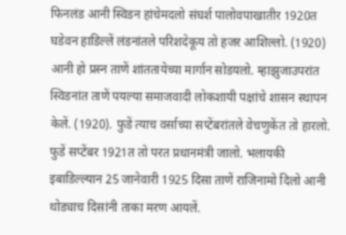फिनलंड आनी स्विडन हांचेमदलो संघर्श पालोवपाखातीर 1920त घडेवन हाडिल्लें लंडनांतले परिशदेकूय तो हजर आशिल्लो. (1920) आनी हो प्रस्न ताणें शांततायेच्या मार्गान सोडयलो. म्हाझुजाउपरांत स्विडनांत ताणें पयल्या समाजवादी लोकशायी पक्षांचे शासन स्थापन केलें. (1920). फुडें त्याच वर्साच्या सप्टेंबरांतले वेचणुकेंत तो हारलो. फुडें सप्टेंबर 1921त तो परत प्रधानमंत्री जालो. भलायकी इबाडिल्ल्यान 25 जानेवारी 1925 दिसा ताणें राजिनामो दिलो आनी थोड्याच दिसांनी ताका मरण आयलें.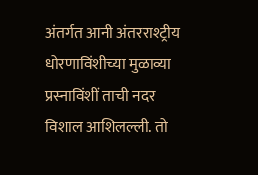अंतर्गत आनी अंतरराश्ट्रीय धोरणाविंशीच्या मुळाव्या प्रस्नाविंशीं ताची नदर विशाल आशिलल्ली. तो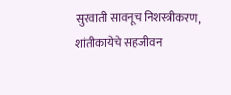सुरवाती सावनूच निशस्त्रीकरण, शांतीकायेचे सहजीवन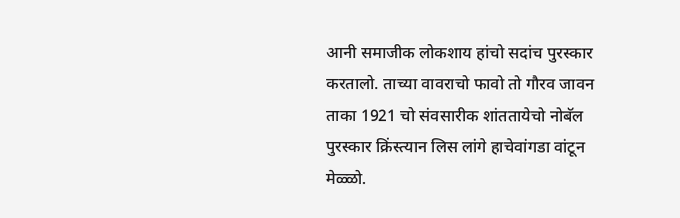आनी समाजीक लोकशाय हांचो सदांच पुरस्कार करतालो. ताच्या वावराचो फावो तो गौरव जावन ताका 1921 चो संवसारीक शांततायेचो नोबॅल पुरस्कार क्रिंस्त्यान लिस लांगे हाचेवांगडा वांटून मेळ्ळो.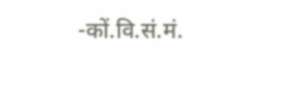-कों.वि.सं.मं.